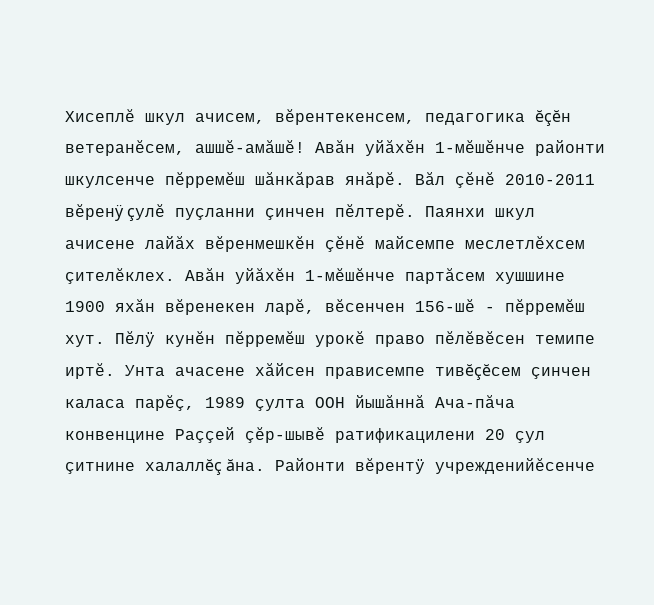Хисеплĕ шкул ачисем, вĕрентекенсем, педагогика ĕçĕн ветеранĕсем, ашшĕ-амăшĕ! Авăн уйăхĕн 1-мĕшĕнче районти шкулсенче пĕрремĕш шăнкăрав янăрĕ. Вăл çĕнĕ 2010-2011 вĕренÿ çулĕ пуçланни çинчен пĕлтерĕ. Паянхи шкул ачисене лайăх вĕренмешкĕн çĕнĕ майсемпе меслетлĕхсем çителĕклех. Авăн уйăхĕн 1-мĕшĕнче партăсем хушшине 1900 яхăн вĕренекен ларĕ, вĕсенчен 156-шĕ - пĕрремĕш хут. Пĕлÿ кунĕн пĕрремĕш урокĕ право пĕлĕвĕсен темипе иртĕ. Унта ачасене хăйсен прависемпе тивĕçĕсем çинчен каласа парĕç, 1989 çулта ООН йышăннă Ача-пăча конвенцине Раççей çĕр-шывĕ ратификацилени 20 çул çитнине халаллĕç ăна. Районти вĕрентÿ учрежденийĕсенче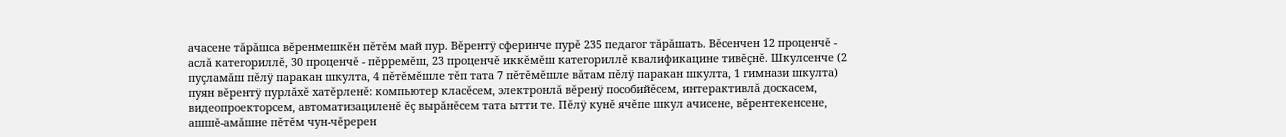ачасене тăрăшса вĕренмешкĕн пĕтĕм май пур. Вĕрентÿ сферинче пурĕ 235 педагог тăрăшать. Вĕсенчен 12 проценчĕ - аслă категориллĕ, 30 проценчĕ - пĕрремĕш, 23 проценчĕ иккĕмĕш категориллĕ квалификацине тивĕçнĕ. Шкулсенче (2 пуçламăш пĕлÿ паракан шкулта, 4 пĕтĕмĕшле тĕп тата 7 пĕтĕмĕшле вăтам пĕлÿ паракан шкулта, 1 гимнази шкулта) пуян вĕрентÿ пурлăхĕ хатĕрленĕ: компьютер класĕсем, электронлă вĕренÿ пособийĕсем, интерактивлă доскасем, видеопроекторсем, автоматизациленĕ ĕç вырăнĕсем тата ытти те. Пĕлÿ кунĕ ячĕпе шкул ачисене, вĕрентекенсене, ашшĕ-амăшне пĕтĕм чун-чĕререн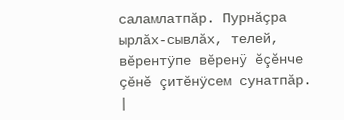саламлатпăр. Пурнăçра ырлăх-сывлăх, телей, вĕрентÿпе вĕренÿ ĕçĕнче çĕнĕ çитĕнÿсем сунатпăр.
|